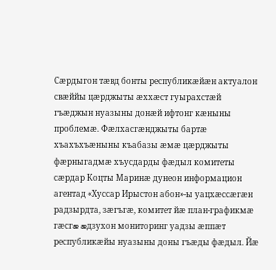Сæрдыгон тæвд бонты республикæйæн актуалон свæййы цæрджыты æххæст гуырахстæй гъæджын нуазыны донæй ифтонг кæныны проблемæ. Фæлхасгæнджыты бартæ хъахъхъæныны къабазы æмæ цæрджыты фæрныгадмæ хъусдарды фæдыл комитеты сæрдар Коцты Маринæ дунеон информацион агентад «Хуссар Ирыстон абон»-ы уацхæссæгæн радзырдта, зæгъгæ, комитет йæ план-графикмæ гæсгæ æдзухон мониторинг уадзы æппæт республикæйы нуазыны доны гъæды фæдыл. Йæ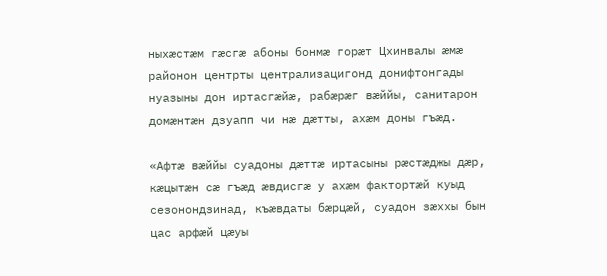ныхæстæм гæсгæ абоны бонмæ горæт Цхинвалы æмæ районон центрты централизацигонд донифтонгады нуазыны дон иртасгæйæ, рабæрæг вæййы, санитарон домæнтæн дзуапп чи нæ дæтты, ахæм доны гъæд.

«Афтæ вæййы суадоны дæттæ иртасыны рæстæджы дæр, кæцытæн сæ гъæд æвдисгæ у ахæм фактортæй куыд сезонондзинад, къæвдаты бæрцæй, суадон зæххы бын цас арфæй цæуы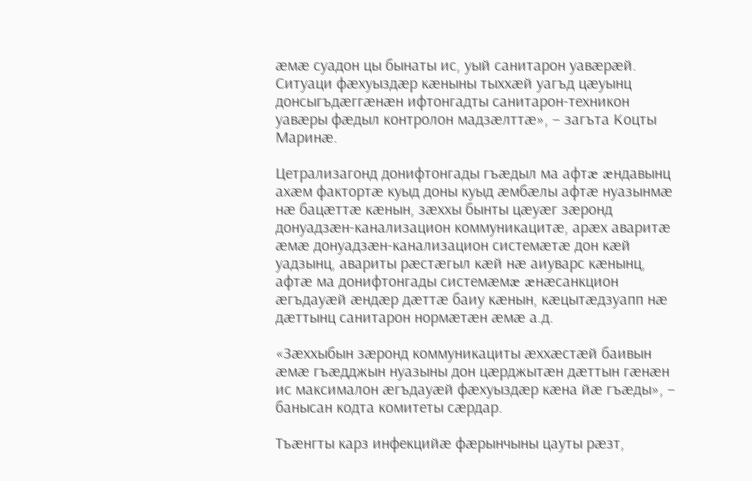æмæ суадон цы бынаты ис, уый санитарон уавæрæй. Ситуаци фæхуыздæр кæныны тыххæй уагъд цæуынц донсыгъдæггæнæн ифтонгадты санитарон-техникон уавæры фæдыл контролон мадзæлттæ», – загъта Коцты Маринæ.

Цетрализагонд донифтонгады гъæдыл ма афтæ æндавынц ахæм фактортæ куыд доны куыд æмбæлы афтæ нуазынмæ нæ бацæттæ кæнын, зæххы бынты цæуæг зæронд донуадзæн-канализацион коммуникацитæ, арæх аваритæ æмæ донуадзæн-канализацион системæтæ дон кæй уадзынц, авариты рæстæгыл кæй нæ аиуварс кæнынц, афтæ ма донифтонгады системæмæ æнæсанкцион æгъдауæй æндæр дæттæ баиу кæнын, кæцытæдзуапп нæ дæттынц санитарон нормæтæн æмæ а.д.

«Зæххыбын зæронд коммуникациты æххæстæй баивын æмæ гъæдджын нуазыны дон цæрджытæн дæттын гæнæн ис максималон æгъдауæй фæхуыздæр кæна йæ гъæды», – банысан кодта комитеты сæрдар.

Тъæнгты карз инфекцийæ фæрынчыны цауты рæзт,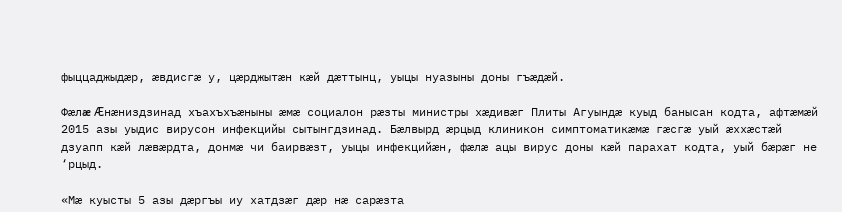фыццаджыдæр, æвдисгæ у, цæрджытæн кæй дæттынц, уыцы нуазыны доны гъæдæй.

Фæлæ Æнæниздзинад хъахъхъæныны æмæ социалон рæзты министры хæдивæг Плиты Агуындæ куыд банысан кодта, афтæмæй 2015 азы уыдис вирусон инфекцийы сытынгдзинад. Бæлвырд æрцыд клиникон симптоматикæмæ гæсгæ уый æххæстæй дзуапп кæй лæвæрдта, донмæ чи баирвæзт, уыцы инфекцийæн, фæлæ ацы вирус доны кæй парахат кодта, уый бæрæг не ‘рцыд.

«Мæ куысты 5 азы дæргъы иу хатдзæг дæр нæ сарæзта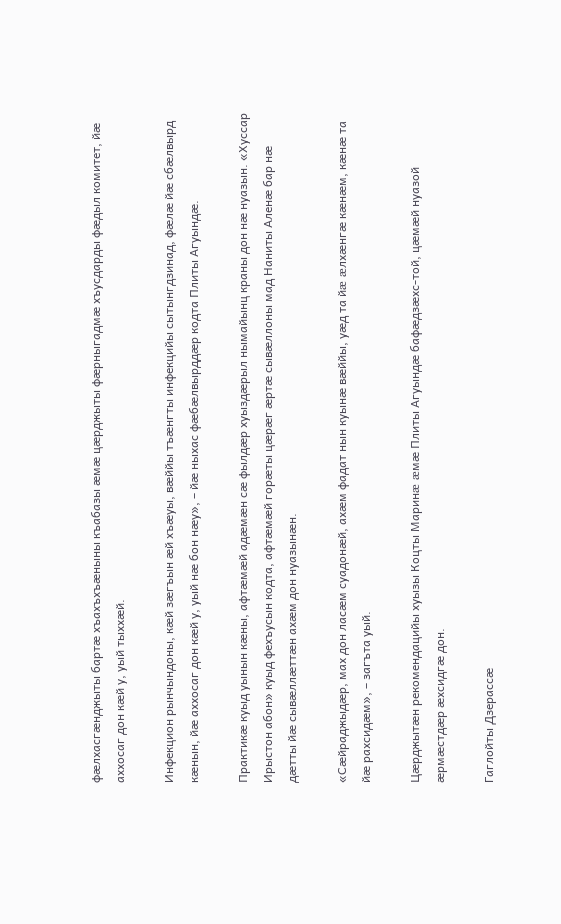фæлхасгæнджыты бартæ хъахъхъæныны къабазы æмæ цæрджыты фæрныгадмæ хъусдарды фæдыл комитет, йæ аххосаг дон кæй у, уый тыххæй.

Инфекцион рынчындоны, кæй зæгъын æй хъæуы, вæййы тъæнгты инфекцийы сытынгдзинад, фæлæ йæ сбæлвырд кæнын, йæ аххосаг дон кæй у, уый нæ бон нæу», – йæ ныхас фæбæлвырддæр кодта Плиты Агуындæ.

Практикæ куыд уынын кæны, афтæмæй адæмæн сæ фылдæр хуыздæрыл нымайынц краны дон нæ нуазын. «Хуссар Ирыстон абон» куыд фехъусын кодта, афтæмæй горæты цæрæг æртæ сывæллоны мад Наниты Аленæ бар нæ дæтты йæ сывæллæттæн ахæм дон нуазынæн.

«Сæйраджыдæр, мах дон ласæм суадонæй, ахæм фадат нын куынæ вæййы, уæд та йæ æлхæнгæ кæнæм, кæнæ та йæ рахсидæм», – загъта уый.

Цæрджытæн рекомендацийы хуызы Коцты Маринæ æмæ Плиты Агуындæ бафæдзæхс-той, цæмæй нуазой æрмæстдæр æхсидгæ дон.

Гаглойты Дзерассæ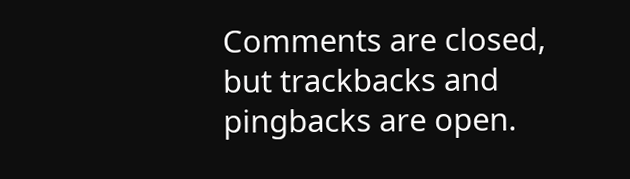Comments are closed, but trackbacks and pingbacks are open.